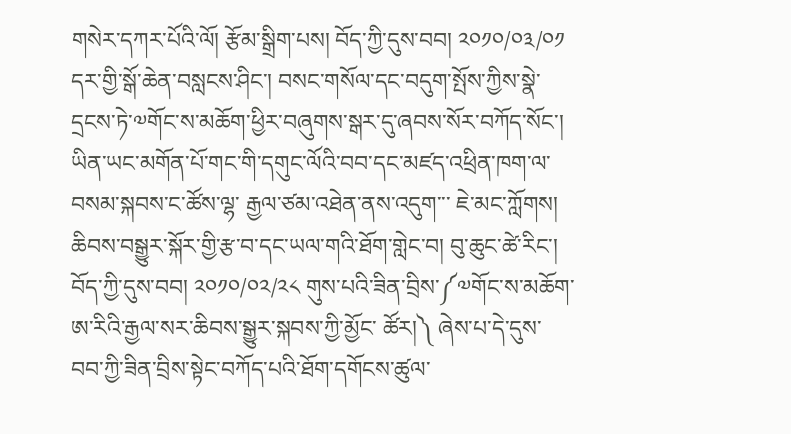གསེར་དཀར་པོའི་ལོ། རྩོམ་སྒྲིག་པས། བོད་ཀྱི་དུས་བབ། ༢༠༡༠/༠༣/༠༡ དར་གྱི་སྒོ་ཆེན་བསླངས་ཤིང་། བསང་གསོལ་དང་བདུག་སྤོས་ཀྱིས་སྣེ་དྲངས་ཏེ་༧གོང་ས་མཆོག་ཕྱིར་བཞུགས་སྒར་དུ་ཞབས་སོར་བཀོད་སོང་། ཡིན་ཡང་མགོན་པོ་གང་གི་དགུང་ལོའི་བབ་དང་མཛད་འཕྲིན་ཁག་ལ་བསམ་སྐབས་ང་ཚོས་ལྷ་ རྒྱལ་ཙམ་འཐེན་ནས་འདུག་་་ ཇེ་མང་ཀློགས།
ཆིབས་བསྒྱུར་སྐོར་གྱི་རྩ་བ་དང་ཡལ་གའི་ཐོག་གླེང་བ། བུ་ཆུང་ཚེ་རིང་། བོད་ཀྱི་དུས་བབ། ༢༠༡༠/༠༢/༢༨ གུས་པའི་ཟིན་བྲིས་༼༧གོང་ས་མཆོག་ཨ་རིའི་རྒྱལ་སར་ཆིབས་སྒྱུར་སྐབས་ཀྱི་མྱོང་ ཚོར།༽ ཞེས་པ་དེ་དུས་བབ་ཀྱི་ཟིན་བྲིས་སྟེང་བཀོད་པའི་ཐོག་དགོངས་ཚུལ་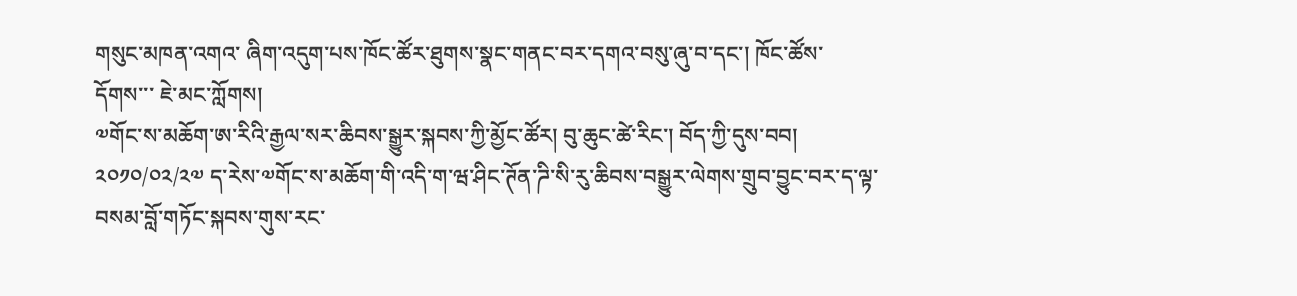གསུང་མཁན་འགའ་ ཞིག་འདུག་པས་ཁོང་ཚོར་ཐུགས་སྣང་གནང་བར་དགའ་བསུ་ཞུ་བ་དང་། ཁོང་ཚོས་དོགས་་་ ཇེ་མང་ཀློགས།
༧གོང་ས་མཆོག་ཨ་རིའི་རྒྱལ་སར་ཆིབས་སྒྱུར་སྐབས་ཀྱི་མྱོང་ཚོར། བུ་ཆུང་ཚེ་རིང་། བོད་ཀྱི་དུས་བབ། ༢༠༡༠/༠༢/༢༧ ད་རེས་༧གོང་ས་མཆོག་གི་འདི་ག་ཝ་ཤིང་ཊོན་ཌི་སི་རུ་ཆིབས་བསྒྱུར་ལེགས་གྲུབ་བྱུང་བར་ད་ལྟ་བསམ་བློ་གཏོང་སྐབས་གུས་རང་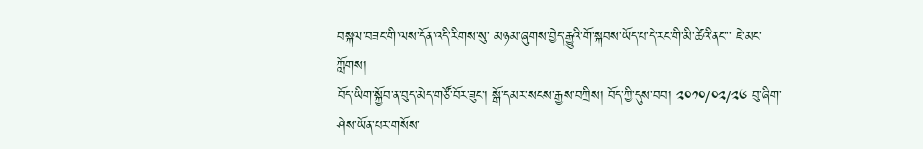བསྐལ་བཟང་གི་ལས་དོན་འདི་རིགས་སུ་ མཉམ་ཞུགས་བྱེད་རྒྱུའི་གོ་སྐབས་ཡོད་པ་དེ་རང་གི་མི་ཚེའི་ནང་་་ ཇེ་མང་ཀློགས།
བོད་ཡིག་སྐྱོབ་ན་བུད་མེད་གཙོ་བོར་ཟུང་། སྒོ་དམར་སངས་རྒྱས་བཀྲིས། བོད་ཀྱི་དུས་བབ། ༢༠༡༠/༠༢/༢༦ བུ་ཞིག་ཤེས་ཡོན་པར་གསོས་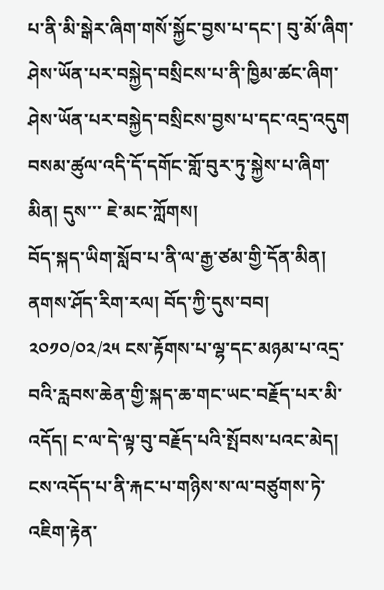པ་ནི་མི་སྒེར་ཞིག་གསོ་སྐྱོང་བྱས་པ་དང་། བུ་མོ་ཞིག་ཤེས་ཡོན་པར་བསྐྱེད་བསྲིངས་པ་ནི་ཁྱིམ་ཚང་ཞིག་ཤེས་ཡོན་པར་བསྐྱེད་བསྲིངས་བྱས་པ་དང་འདྲ་འདུག བསམ་ཚུལ་འདི་དོ་དགོང་གློ་བུར་ཏུ་སྐྱེས་པ་ཞིག་མིན། དུས་་་ ཇེ་མང་ཀློགས།
བོད་སྐད་ཡིག་སློབ་པ་ནི་ལ་རྒྱ་ཙམ་གྱི་དོན་མིན། ནགས་ཤོད་རིག་རལ། བོད་ཀྱི་དུས་བབ། ༢༠༡༠/༠༢/༢༥ ངས་རྟོགས་པ་ལྷ་དང་མཉམ་པ་འདྲ་བའི་རླབས་ཆེན་གྱི་སྐད་ཆ་གང་ཡང་བརྗོད་པར་མི་འདོད། ང་ལ་དེ་ལྟ་བུ་བརྗོད་པའི་སྤོབས་པའང་མེད། ངས་འདོད་པ་ནི་རྐང་པ་གཉིས་ས་ལ་བཙུགས་ཏེ་འཇིག་རྟེན་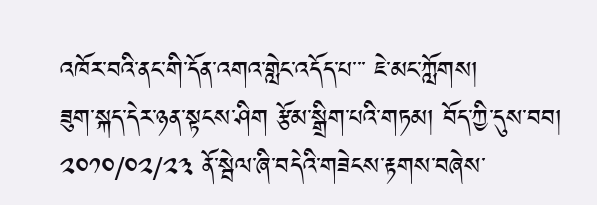འཁོར་བའི་ནང་གི་དོན་འགའ་གླེང་འདོད་པ་་་ ཇེ་མང་ཀློགས།
ཟུག་སྐད་དེར་ཉན་སྟངས་ཤིག རྩོམ་སྒྲིག་པའི་གཏམ། བོད་ཀྱི་དུས་བབ། ༢༠༡༠/༠༢/༢༣ ནོ་སྦེལ་ཞི་བདེའི་གཟེངས་རྟགས་བཞེས་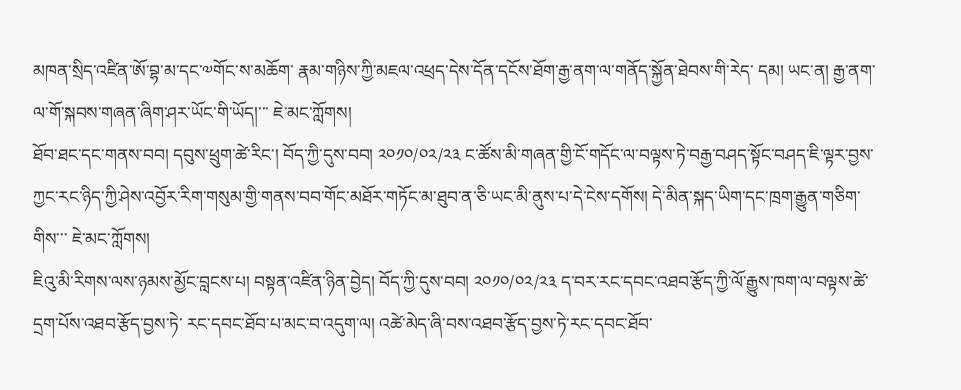མཁན་སྲིད་འཛིན་ཨོ་བྷ་མ་དང་༧གོང་ས་མཆོག་ རྣམ་གཉིས་ཀྱི་མཇལ་འཕྲད་དེས་དོན་དངོས་ཐོག་རྒྱ་ནག་ལ་གནོད་སྐྱོན་ཐེབས་གི་རེད་ དམ། ཡང་ན། རྒྱ་ནག་ལ་གོ་སྐབས་གཞན་ཞིག་ཤར་ཡོང་གི་ཡོད།་་་ ཇེ་མང་ཀློགས།
ཐོབ་ཐང་དང་གནས་བབ། དབུས་ཕྲུག་ཚེ་རིང་། བོད་ཀྱི་དུས་བབ། ༢༠༡༠/༠༢/༢༣ ང་ཚོས་མི་གཞན་གྱི་ངོ་གདོང་ལ་བལྟས་ཏེ་བརྒྱ་བཤད་སྟོང་བཤད་ཇི་ལྟར་བྱས་ཀྱང་རང་ཉིད་ཀྱི་ཤེས་འབྱོར་རིག་གསུམ་གྱི་གནས་བབ་གོང་མཐོར་གཏོང་མ་ཐུབ་ན་ཅི་ཡང་མི་ནུས་པ་དེ་ངེས་དགོས། དེ་མིན་སྐད་ཡིག་དང་ཁྲག་རྒྱུན་གཅིག་གིས་་་ ཇེ་མང་ཀློགས།
ཇིའུ་མི་རིགས་ལས་ཉམས་མྱོང་བླངས་པ། བསྟན་འཛིན་ཉིན་བྱེད། བོད་ཀྱི་དུས་བབ། ༢༠༡༠/༠༢/༢༣ ད་བར་རང་དབང་འཐབ་རྩོད་ཀྱི་ལོ་རྒྱུས་ཁག་ལ་བལྟས་ཚེ་དྲག་པོས་འཐབ་རྩོད་བྱས་ཏེ་ རང་དབང་ཐོབ་པ་མང་བ་འདུག་ལ། འཚེ་མེད་ཞི་བས་འཐབ་རྩོད་བྱས་ཏེ་རང་དབང་ཐོབ་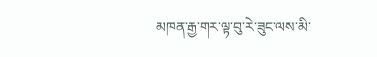མཁན་རྒྱ་གར་ལྟ་བུ་རེ་ཟུང་ལས་མི་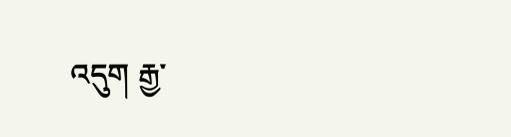འདུག རྒྱ་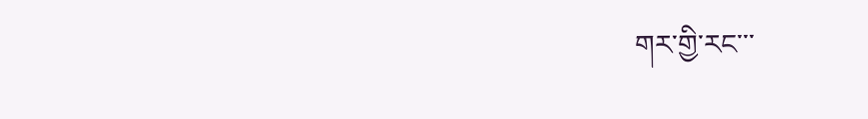གར་གྱི་རང་་་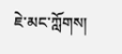ཇེ་མང་ཀློགས།